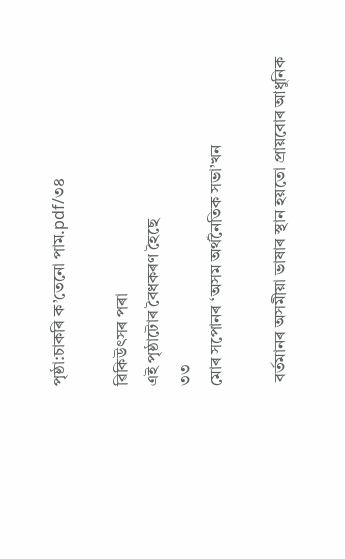পৃষ্ঠা:চাকৰি ক’তেনো পাম.pdf/৩৪

ৱিকিউৎসৰ পৰা
এই পৃষ্ঠাটোৰ বৈধকৰণ হৈছে
৩৩
মোৰ সপোনৰ ‘অসম অৰ্থনৈতিক সভা’খন

 বৰ্তমানৰ অসমীয়া ভাষাৰ স্থান হয়তো প্ৰায়বোৰ আধুনিক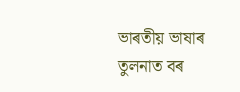ভাৰতীয় ভাষাৰ তুলনাত বৰ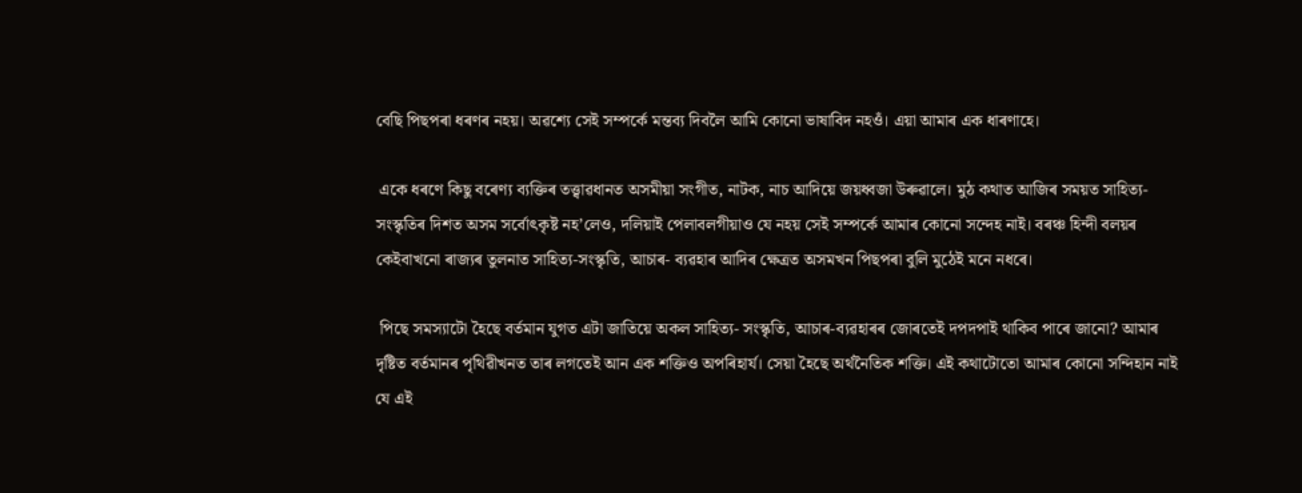বেছি পিছপৰা ধৰণৰ নহয়। অৱশ্যে সেই সম্পৰ্কে মন্তব্য দিবলৈ আমি কোনো ভাষাবিদ নহওঁ। এয়া আমাৰ এক ধাৰণাহে।

 একে ধৰণে কিছু বৰেণ্য ব্যক্তিৰ তত্ত্বাৱধানত অসমীয়া সংগীত, নাটক, নাচ আদিয়ে জয়ধ্বজা উৰুৱালে। মুঠ কথাত আজিৰ সময়ত সাহিত্য-সংস্কৃতিৰ দিশত অসম সৰ্বোৎকৃষ্ট নহ’লেও, দলিয়াই পেলাবলগীয়াও যে নহয় সেই সম্পৰ্কে আমাৰ কোনো সন্দেহ নাই। বৰঞ্চ হিন্দী বলয়ৰ কেইবাখনো ৰাজ্যৰ তুলনাত সাহিত্য-সংস্কৃতি, আচাৰ- ব্যৱহাৰ আদিৰ ক্ষেত্ৰত অসমখন পিছপৰা বুলি মুঠেই মনে নধৰে।

 পিছে সমস্যাটো হৈছে বৰ্তমান যুগত এটা জাতিয়ে অকল সাহিত্য- সংস্কৃতি, আচাৰ-ব্যৱহাৰৰ জোৰতেই দপদপাই থাকিব পাৰে জানো? আমাৰ দৃষ্টিত বৰ্তমানৰ পৃথিৱীখনত তাৰ লগতেই আন এক শক্তিও অপৰিহাৰ্য। সেয়া হৈছে অৰ্থনৈতিক শক্তি। এই কথাটোতো আমাৰ কোনো সন্দিহান নাই যে এই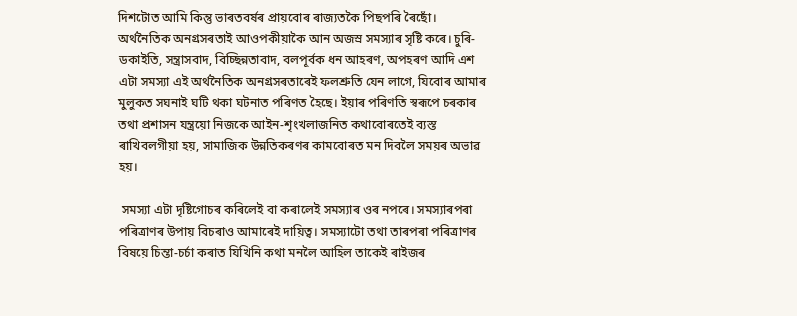দিশটোত আমি কিন্তু ভাৰতবৰ্ষৰ প্ৰায়বোৰ ৰাজ্যতকৈ পিছপৰি ৰৈছোঁ। অৰ্থনৈতিক অনগ্ৰসৰতাই আওপকীয়াকৈ আন অজস্ৰ সমস্যাৰ সৃষ্টি কৰে। চুৰি-ডকাইতি, সন্ত্ৰাসবাদ, বিচ্ছিন্নতাবাদ, বলপূৰ্বক ধন আহৰণ, অপহৰণ আদি এশ এটা সমস্যা এই অৰ্থনৈতিক অনগ্ৰসৰতাৰেই ফলশ্ৰুতি যেন লাগে, যিবোৰ আমাৰ মুলুকত সঘনাই ঘটি থকা ঘটনাত পৰিণত হৈছে। ইয়াৰ পৰিণতি স্বৰূপে চৰকাৰ তথা প্ৰশাসন যন্ত্ৰয়ো নিজকে আইন-শৃংখলাজনিত কথাবোৰতেই ব্যস্ত ৰাখিবলগীয়া হয়, সামাজিক উন্নতিকৰণৰ কামবোৰত মন দিবলৈ সময়ৰ অভাৱ হয়।

 সমস্যা এটা দৃষ্টিগোচৰ কৰিলেই বা কৰালেই সমস্যাৰ ওৰ নপৰে। সমস্যাৰপৰা পৰিত্ৰাণৰ উপায় বিচৰাও আমাৰেই দায়িত্ব। সমস্যাটো তথা তাৰপৰা পৰিত্ৰাণৰ বিষয়ে চিন্তা-চৰ্চা কৰাত যিখিনি কথা মনলৈ আহিল তাকেই ৰাইজৰ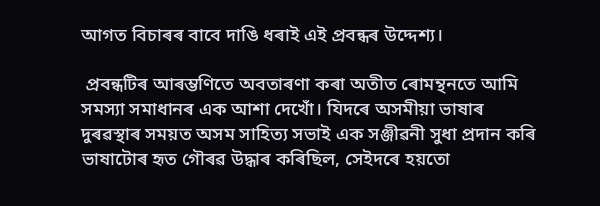আগত বিচাৰৰ বাবে দাঙি ধৰাই এই প্ৰবন্ধৰ উদ্দেশ্য।

 প্ৰবন্ধটিৰ আৰম্ভণিতে অবতাৰণা কৰা অতীত ৰোমন্থনতে আমি সমস্যা সমাধানৰ এক আশা দেখোঁ। যিদৰে অসমীয়া ভাষাৰ দুৰৱস্থাৰ সময়ত অসম সাহিত্য সভাই এক সঞ্জীৱনী সুধা প্ৰদান কৰি ভাষাটোৰ হৃত গৌৰৱ উদ্ধাৰ কৰিছিল, সেইদৰে হয়তো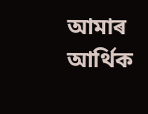আমাৰ আৰ্থিক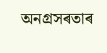অনগ্ৰসৰতাৰ